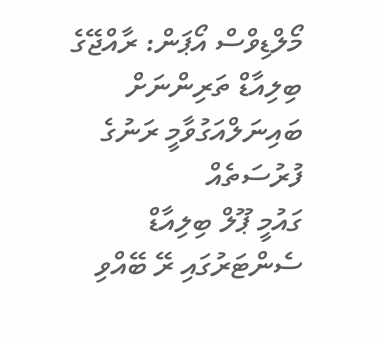މޯލްޑިވްސް އޯޕަން: ރާއްޖޭގެ ބިލިއާޑް ތަރިންނަށް ބައިނަލްއަގުވާމީ ރަނުގެ ފުރުސަތެއް
ގައުމީ ޕޫލް ބިލިއާޑް ސެންޓަރުގައި ރޭ ބޭއްވި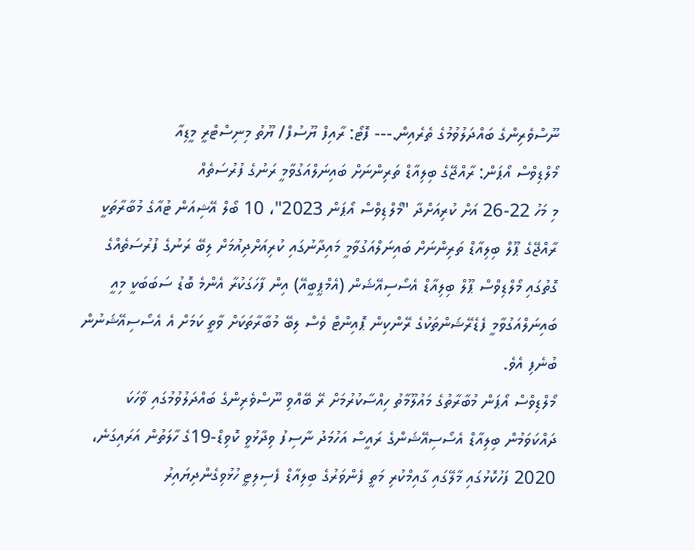ނޫސްވެރިންގެ ބައްދަލުވުމުގެ ތެރެއިން.--- ފޮޓޯ: ރާއިފް ޔޫސުފް/ ޔޫތު މިނިސްޓްރީ މީޑިއާ
މޯލްޑިވްސް އޯޕަން: ރާއްޖޭގެ ބިލިއާޑް ތަރިންނަށް ބައިނަލްއަގުވާމީ ރަނުގެ ފުރުސަތެއް
މި މަހު 22-26 އަށް ކުރިއަށްދާ "މޯލްޑިވްސް އޯޕަން 2023"، 10 ބޯލް އޭޝިއަން ޓުއާގެ މުބާރާތަކީ ރާއްޖޭގެ ޕޫލް ބިލިއާޑް ތަރިންނަށް ބައިނަލްއަގުވާމީ މައިދާނުގައި ކުރިއަށްދިއުމަށް ލިބޭ ރަނުގެ ފުރުސަތެއްގެ ގޮތުގައި މޯލްޑިވްސް ޕޫލް ބިލިއާޑް އެސޯސިއޭޝަން (އެމްޕީބީއޭ) އިން ފާހަގަކުރާ އެންމެ ބޮޑު ސަބަބަކީ މިއީ ބައިނަލްއަގުވާމީ ފެޑެރޭޝަންތަކުގެ ރޭންކިން ޕޮއިންޓް ވެސް ލިބޭ މުބާރާތަކަށް ވާތީ ކަމަށް އެ އެސޯސިއޭޝަނުން ބުނެފި އެވެ.
މޯލްޑިވްސް އޯޕަން މުބާރާތުގެ މައުލޫމާތު ހިއްސާކުރުމަށް ރޭ ބޭއްވި ނޫސްވެރިންގެ ބައްދަލުވުމުގައި ވާހަކަ ދައްކަވަމުން ބިލިއާޑް އެސޯސިއޭޝަންގެ ރައީސް އަހުމަދު ނާސިފު ވިދާޅުވީ ކޮވިޑް-19ގެ ހާލަތުން އަރައިގަނެ، 2020 ފަހުކޮޅުގައި މާލޭގައި ގާއިމްކުރި މަތީ ފެންވަރުގެ ބިލިއާޑް ފެސިލިޓީ ހުޅުވިގެންދިޔައިރު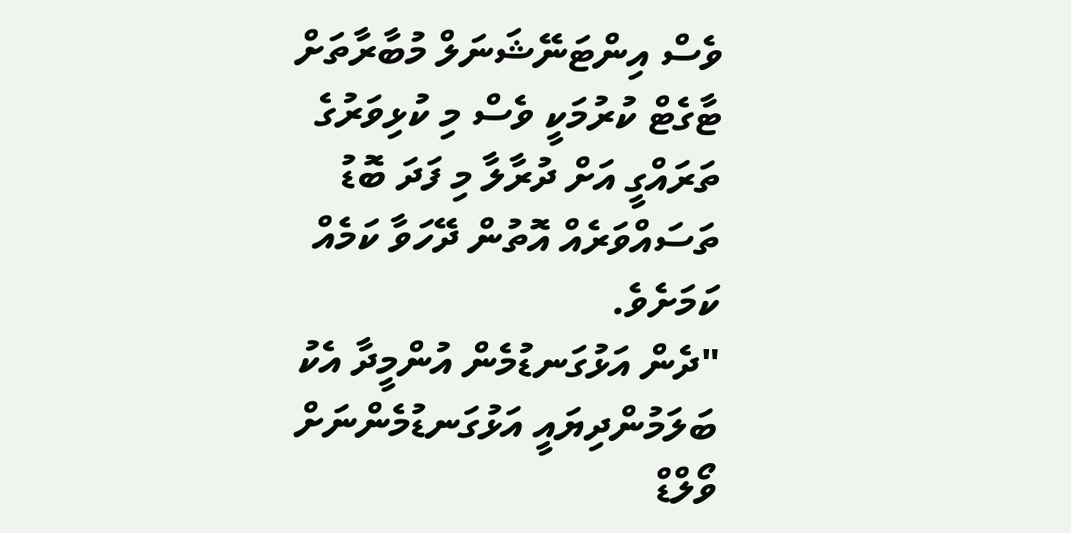ވެސް އިންޓަނޭޝަނަލް މުބާރާތަށް ޓާގެޓް ކުރުމަކީ ވެސް މި ކުޅިވަރުގެ ތަރައްގީ އަށް ދުރާލާ މި ފަދަ ބޮޑު ތަސައްވަރެއް އޮތުން ދޭހަވާ ކަމެއް ކަމަށެވެ.
"ދެން އަޅުގަނޑުމެން އުންމީދާ އެކު ބަލަމުންދިޔައީ އަޅުގަނޑުމެންނަށް ވޯލްޑް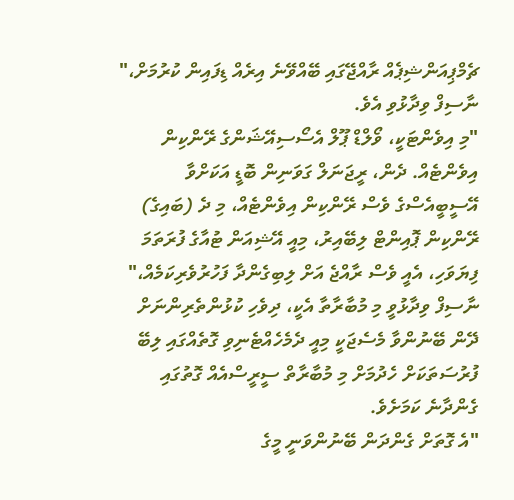ޗެމްޕިއަންޝިޕެއް ރާއްޖޭގައި ބޭއްވޭނެ އިރެއް ޑިފައިން ކުރުމަށް،" ނާސިފް ވިދާޅުވި އެވެ.
"މި އިވެންޓަކީ، ވޯލްޑް ޕޫލް އެސޯސިއޭޝަންގެ ރޭންކިން އިވެންޓެއް. ދެން، ރީޖަނަލް ގަވަނިން ބޮޑީ އަކަށްވާ އޭސީބީއެސްގެ ވެސް ރޭންކިން އިވެންޓެއް، މި ދެ (ބައިގެ) ރޭންކިން ޕޮއިންޓް ލިބޭއިރު، މިއީ އޭޝިއަން ޓުއާގެ ފުރަތަމަ ފިޔަވަހި، އެއީ ވެސް ރާއްޖެ އަށް ލިބިގެންދާ ފަހުރުވެރިކަމެއް،"
ނާސިފް ވިދާޅުވީ މި މުބާރާތާ އެކީ، ދިވެހި ކުޅުންތެރިންނަށް ދޭން ބޭނުންވާ މެސެޖަކީ މިއީ ދެމެހެއްޓެނިވި ގޮތެއްގައި ލިބޭ ފުރުސަތަކަށް ހެދުމަށް މި މުބާރާތް ސީރީސްއެއް ގޮތުގައި ގެންދާނެ ކަމަށެވެ.
"އެ ގޮތަށް ގެންދަން ބޭނުންވަނީ މީގެ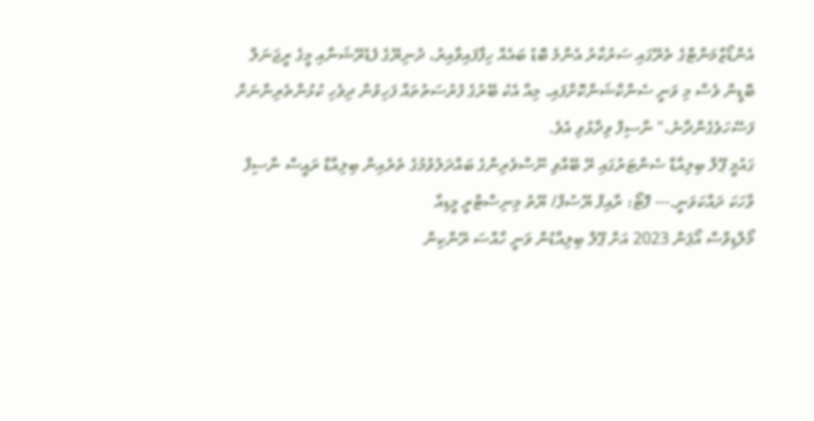އެންޑޯޒްމަންޓްގެ ތެރޭގައި ސަރުކާރު އެންމެ ބޮޑު ބައެއް ހިފާފައިވާއިރު، ދުނިޔޭގެ ފެޑެރޭޝަނާއި މީގެ ރީޖަނަލް ބޮޑީން ވެސް މި ވަނީ ސެންކްޝަންކޮށްފައި. މިއާ އެކު ބޭރުގެ ފުރުސަތުތައް ފަހިވުން ދިވެހި ކުޅުންތެރިންނަށް ފަސޭހަވެގެންދާނެ،" ނާސިފް ވިދާޅުވި އެވެ.
ގައުމީ ޕޫލް ބިލިއާޑް ސެންޓަރުގައި ރޭ ބޭއްވި ނޫސްވެރިންގެ ބައްދަލުވުމުގެ ތެރެއިން ބިލިއާޑް ރައީސް ނާސިފް ވާހަކަ ދައްކަވަނީ.--- ފޮޓޯ: ރާއިފް ޔޫސުފް/ ޔޫތު މިނިސްޓްރީ މީޑިއާ
މޯލްޑިވްސް އޯޕަން 2023 އަށް ޕޫލް ބިލިއާޑުން ވަނީ ހާއްސަ ރޭންކިން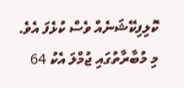ކޮލިފިކޭޝަނެއް ވެސް ކުޅެފަ އެވެ. މި މުބާރާތުގައި ޖުމްލަ އެކު 64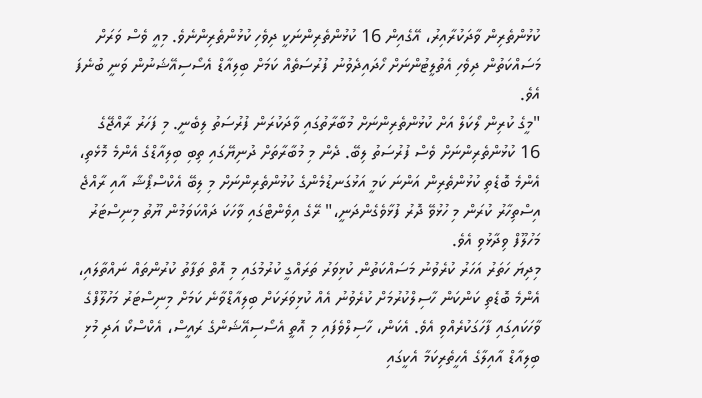ކުޅުންތެރިން ވާދަކުރާއިރު، އޭގެއިން 16 ކުޅުންތެރިންނަކީ ދިވެހި ކުޅުންތެރިންނެވެ. މިއީ ވެސް ވަރަށް މަސައްކަތުން ދިވެހި އެތުލީޓުންނަށް ހޯދައިދެވުނު ފުރުސަތެއް ކަމަށް ބިލިއާޑް އެސޯސިއޭޝަނުން ވަނީ ބުނެފަ އެވެ.
"މީގެ ކުރިން ލޯކަލް އަށް ކުޅުންތެރިންނަށް މުބާރާތުގައި ވާދަކުރަން ފުރުސަތު ލިބެނީ. މި ފަހަރު ރާއްޖޭގެ 16 ކުޅުންތެރިންނަށް ވެސް ފުރުސަތު ލިބޭ. ދެން މި މުބާރާތަށް ދުނިޔޭގައި ތިބި ބިލިއާޑްގެ އެންމެ މޮޅެތި، އެންމެ ބޮޑެތި ކުޅުންތެރިން އަންނަ ކަމީ އަޅުގަނޑުމެންގެ ކުޅުންތެރިންނަށް މި ލިބޭ އެކްސްޕޯޝާ އާއި ރާއްޖެ އިސްތިހާރު ކުރަން މި ހުޅުވޭ ދޮރު ފުޅާވެގެންދަނީ،" ރޭގެ އިވެންޓްގައި ވާހަކަ ދައްކަވަމުން ޔޫތު މިނިސްޓަރު މަހުލޫފް ވިދާޅުވި އެވެ.
މިދިޔަ ހަތަރު އަހަރު ކުރެވުނު މަސައްކަތުން ކުޅިވަރު ތަރައްގީ ކުރުމުގައި މި އޮތް ތަފާތު ކުރުންތައް ނައްތާލައި، އެންމެ ބޮޑެތި ކަންކަން ހާސިލްކުރުމަށް ކުރެވުނު އެއް ކުޅިވަރަކަށް ބިލިއާޑްވާނެ ކަމަށް މިނިސްޓަރު މަހުލޫފްގެ ވާހަކައިގައި ފާހަގަކުރެއްވި އެވެ. އެކަން، ހާސިލްވެފައި މި އޮތީ އެސޯސިއޭޝަންގެ ރައީސް، އެކްސްކޯ އަދި މުޅި ބިލިއާޑް އާއިލާގެ އެހީތެރިކަމާ އެކީގައި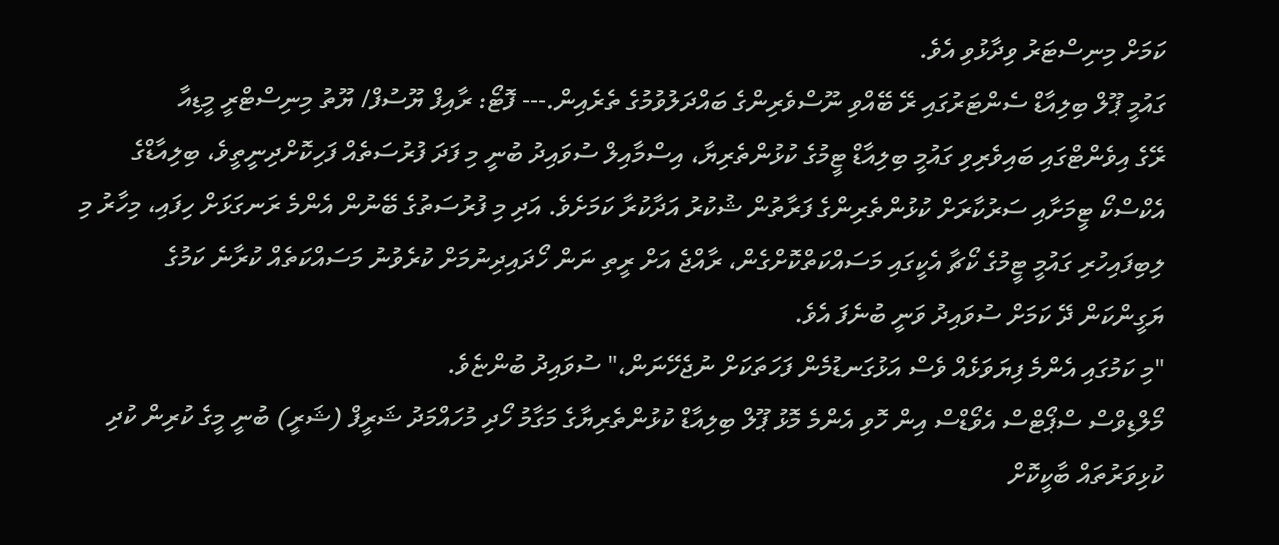ކަމަށް މިނިސްޓަރު ވިދާޅުވި އެވެ.
ގައުމީ ޕޫލް ބިލިއާޑް ސެންޓަރުގައި ރޭ ބޭއްވި ނޫސްވެރިންގެ ބައްދަލުވުމުގެ ތެރެއިން.--- ފޮޓޯ: ރާއިފް ޔޫސުފް/ ޔޫތު މިނިސްޓްރީ މީޑިއާ
ރޭގެ އިވެންޓްގައި ބައިވެރިވި ގައުމީ ބިލިއާޑް ޓީމުގެ ކުޅުންތެރިޔާ، އިސްމާއިލް ސުވައިދު ބުނީ މި ފަދަ ފުރުސަތެއް ފަހިކޮށްދިނީތީވެ، ބިލިއާޑްގެ އެކްސްކޯ ޓީމަށާއި ސަރުކާރަށް ކުޅުންތެރިންގެ ފަރާތުން ޝުކުރު އަދާކުރާ ކަމަށެވެ. އަދި މި ފުރުސަތުގެ ބޭނުން އެންމެ ރަނގަޅަށް ހިފައި، މިހާރު މި ލިބިފައިހުރި ގައުމީ ޓީމުގެ ކޯޗާ އެކީގައި މަސައްކަތްކޮށްގެން، ރާއްޖެ އަށް ރީތި ނަން ހޯދައިދިނުމަށް ކުރެވުނު މަސައްކަތެއް ކުރާނެ ކަމުގެ ޔަގީންކަން ދޭ ކަމަށް ސުވައިދު ވަނީ ބުނެފަ އެވެ.
"މި ކަމުގައި އެންމެ ފިޔަވަޅެއް ވެސް އަޅުގަނޑުމެން ފަހަތަކަށް ނުޖެހޭނަން،" ސުވައިދު ބުންޏެވެ.
މޯލްޑިވްސް ސްޕޯޓްސް އެވޯޑްސް އިން ހޮވި އެންމެ މޮޅު ޕޫލް ބިލިއާޑް ކުޅުންތެރިޔާގެ މަގާމު ހޯދި މުހައްމަދު ޝަރީފް (ޝަރީ) ބުނީ މީގެ ކުރިން ކުދި ކުޅިވަރުތައް ބާކީކޮށް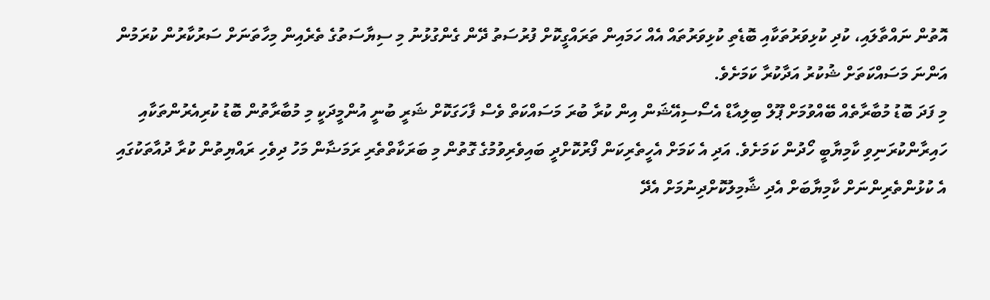އޮތުން ނައްތާލައި، ކުދި ކުޅިވަރުތަކާއި ބޮޑެތި ކުޅިވަރުތައް އެއް ހަމައިން ތަރައްގީކޮށް ފުރުސަތު ދޭން ގެންގުޅުނު މި ސިޔާސަތުގެ ތެރެއިން މިހާތަނަށް ސަރުކާރުން ކުރަމުން އަންނަ މަސައްކަތަށް ޝުކުރު އަދާކުރާ ކަމަށެވެ.
މި ފަދަ ބޮޑު މުބާރާތެއް ބޭއްވުމަށް ޕޫލް ބިލިއާޑް އެސޯސިއޭޝަން އިން ކުރާ ބުރަ މަސައްކަތް ވެސް ފާހަގަކޮށް ޝަރީ ބުނީ އުންމީދަކީ މި މުބާރާތުން ބޮޑު ކުރިއެރުންތަކާއި ހައިރާންކުރަނިވި ކާމިޔާބީ ހޯދުން ކަމަށެވެ. އަދި އެ ކަމަށް އެހީތެރިކަން ފޯރުކޮށްދީ ބައިވެރިވުމުގެ ގޮތުން މި ބަރަކާތްތެރި ރަމަޟާން މަހު ދިވެހި ރައްޔިތުން ކުރާ ދުއާތަކުގައި އެ ކުޅުންތެރިންނަށް ކާމިޔާބަށް އެދި ޝާމިލުކޮށްދިނުމަށް އެދޭ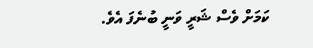ކަމަށް ވެސް ޝަރީ ވަނީ ބުނެފަ އެވެ.